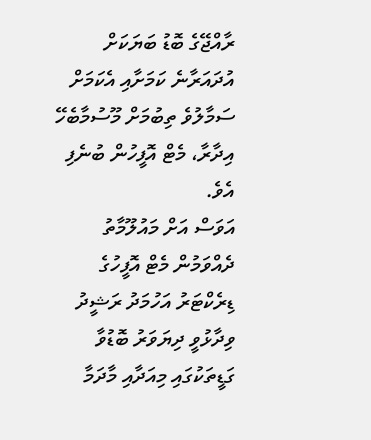ރާއްޖޭގެ ބޮޑު ބަޔަކަށް އުދައަރާނެ ކަމަށާއި އެކަމަށް ސަމާލުވެ ތިބުމަށް މޫސުމާބެހޭ އިދާރާ، މެޓް އޮފީހުން ބުނެފި އެވެ.
އަވަސް އަށް މައުލޫމާތު ދެއްވަމުން މެޓް އޮފީހުގެ ޑިރެކްޓަރު އަހުމަދު ރަޝީދު ވިދާޅުވީ ދިޔަވަރު ބޮޑުވާ ގަޑީތަކުގައި މިއަދާއި މާދަމާ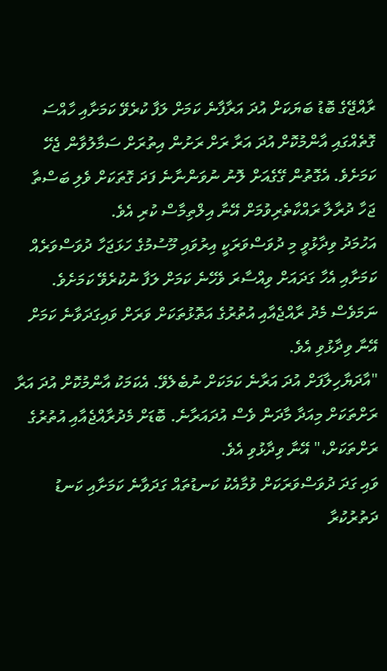ރާއްޖޭގެ ބޮޑު ބަޔަކަށް އުދަ އަރާފާނެ ކަމަށް ލަފާ ކުރެވޭ ކަމަށާއި ހާއްސަ ގޮތެއްގައި އާންމުކޮށް އުދަ އަރާ ރަށް ރަށުން އިތުރަށް ސަމާލުވާން ޖެހޭ ކަމަށެވެ. އެގޮތުން ގޭގެއަށް ލޮނު ނުވަންނާނެ ފަދަ ގޮތަކަށް ވެލި ބަސްތާ ޖަހާ ދުރާލާ ރައްކާތެރިވުމަށް އޭނާ އިލްތިމާސް ކުރި އެވެ.
އަހުމަދު ވިދާޅުވީ މި ދުވަސްވަރަކީ އިރުވައި މޫސުމުގެ ހަޅަޖަހާ ދުވަސްވަރެއް ކަމަށާއި އެހާ ގަދައަށް ވިއްސާރަ ވެހޭނެ ކަމަށް ލަފާ ނުކުރެވޭ ކަމަށެވެ. ނަމަވެސް މެދު ރާއްޖެއާއި އުތުރުގެ އަތޮޅުތަކަށް ވަރަށް ވައިގަދަވާނެ ކަމަށް އޭނާ ވިދާޅުވި އެވެ.
"އާދަޔާހިލާފަށް އުދަ އަރާނެ ކަމަކަށް ނުބެލެވޭ. އެކަމަކު އާންމުކޮށް އުދަ އަރާ ރަށްތަކަށް މިއަދާ މާދަން ވެސް އުދައަރާނެ. ބޮޑަށް މެދުރާއްޖެއާއި އުތުރުގެ ރަށްތަކަށް،" އޭނާ ވިދާޅުވި އެވެ.
ވައި ގަދަ ދުވަސްވަރަކަށް ވުމާއެކު ކަނޑުތައް ގަދަވާނެ ކަމަށާއި ކަނޑު ދަތުރުކުރާ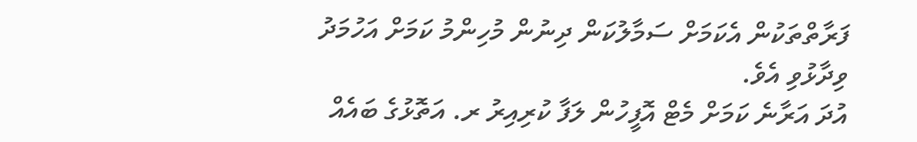ފަރާތްތަކުން އެކަމަށް ސަމާލުކަން ދިނުން މުހިންމު ކަމަށް އަހުމަދު ވިދާޅުވި އެވެ.
އުދަ އަރާނެ ކަމަށް މެޓް އޮފީހުން ލަފާ ކުރިއިރު ރ. އަތޮޅުގެ ބައެއް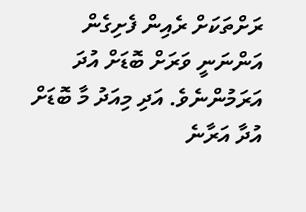ރަށްތަކަށް ރެއިން ފެށިގެން އަންނަނީ ވަރަށް ބޮޑަށް އުދަ އަރަމުންނެވެ. އަދި މިއަދު މާ ބޮޑަށް އުދާ އަރާނެ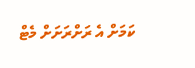ކަމަށް އެ ރަށްރަށަށް މެޓް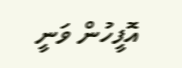އޮފީހުން ވަނީ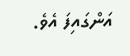އަންގައިފަ އެވެ.